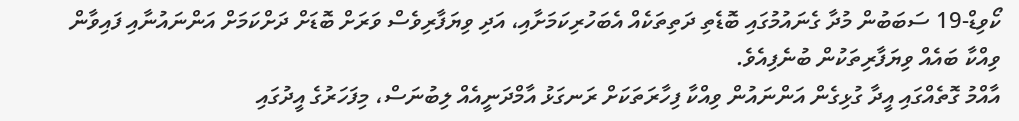ކޯވިޑް-19 ސަބަބުން މުދާ ގެނައުމުގައި ބޮޑެތި ދަތިތަކެއް އެބަހުރިކަމަށާއި، އަދި ވިޔަފާރިވެސް ވަރަށް ބޮޑަށް ދަށްކަމަށް އަންނައުނާއި ފައިވާން ވިއްކާ ބައެއް ވިޔަފާރިތަކުން ބުނެފިއެވެ.
އާއްމު ގޮތެއްގައި އީދާ ގުޅިގެން އަންނައުން ވިއްކާ ފިހާރަތަކަށް ރަނގަޅު އާމްދަނީއެއް ލިބުނަސް، މިފަހަރުގެ އީދުގައި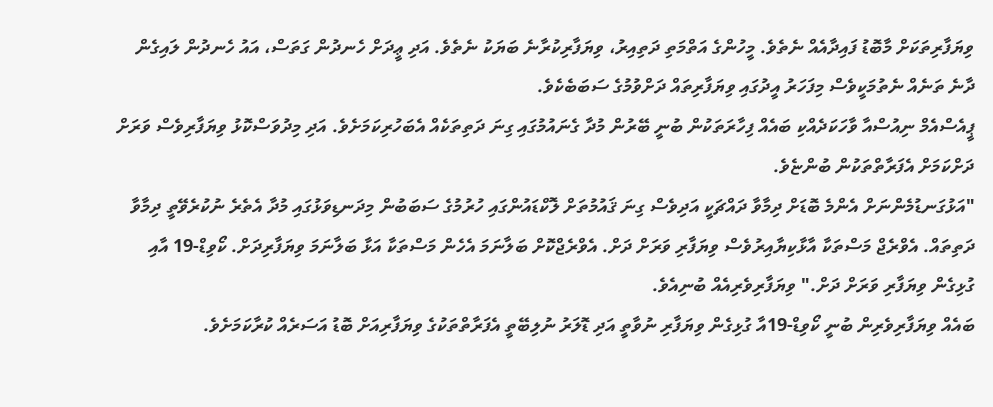ވިޔަފާރިތަކަށް މާބޮޑު ފައިދާއެއް ނެތެވެ. މީހުންގެ އަތްމަތި ދަތިއިރު، ވިޔަފާރިކުރާނެ ބަޔަކު ނެތެވެ. އަދި ޢީދަށް ހެނދުން ގަތަސް، އައު ހެނދުން ލައިގެން ދާނެ ތަނެއް ނެތުމަކީވެސް މިފަހަރު އީދުގައި ވިޔަފާރިތައް ދަށްވުމުގެ ސަބަބެކެވެ.
ޕީއެސްއެމް ނިއުސްއާ ވާހަކަދެއްކި ބައެއް ފިހާރަތަކުން ބުނީ ބޭރުން މުދާ ގެނައުމުގައި ގިނަ ދަތިތަކެއް އެބަހުރިކަމަށެވެ. އަދި މިދުވަސްކޮޅު ވިޔަފާރިވެސް ވަރަށް ދަށްކަމަށް އެފަރާތްތަކުން ބުންޏެވެ.
"އަޅުގަނޑުމެންނަށް އެންމެ ބޮޑަށް ދިމާވާ ދައްޗަކީ އަދިވެސް ގިނަ ޤައުމުތަށް ލޮކްޑައުންގައި ހުރުމުގެ ސަބަބުން މިދަނޑިވަޅުގައި މުދާ އެތެރެ ނުކުރެވޭތީ ދިމާވާ ދަތިތައް. އެވްރެޖް މަސްތަކާ އާޅާކިޔާއިރުވެސް ވިޔަފާރި ވަރަށް ދަށް. އެވްރެޖްކޮށް ބަލާނަމަ އެހެން މަސްތަކާ އަޅާ ބަލާނަމަ ވިޔަފާރިދަށް. ކޯވިޑް-19 އާއި ގުޅިގެން ވިޔަފާރި ވަރަށް ދަށް." ވިޔަފާރިވެރިއެއް ބުނިއެވެ.
ބައެއް ވިޔަފާރިވެރިން ބުނީ ކޯވިޑް-19އާ ގުޅިގެން ވިޔަފާރި ނުވާތީ އަދި ޑޮލަރު ނުލިބޭތީ އެފަރާތްތަކުގެ ވިޔަފާރިއަށް ބޮޑު އަސަރެއް ކުރާކަމަށެވެ.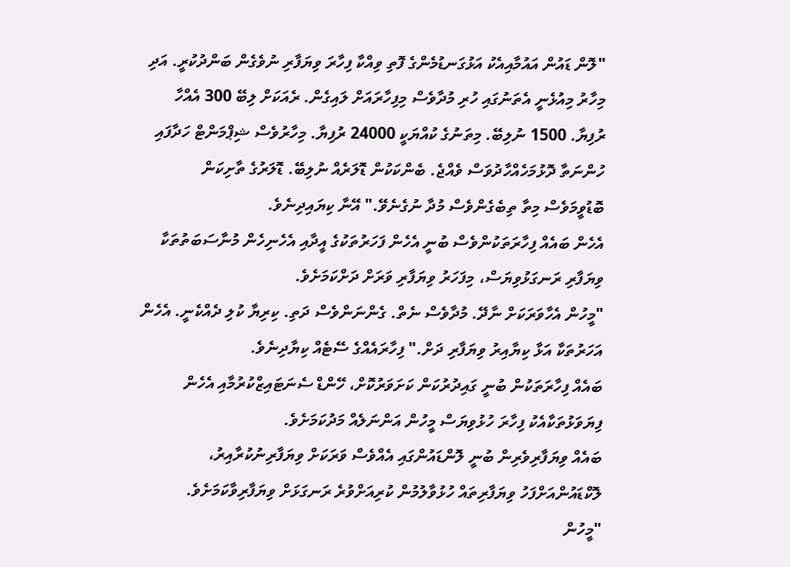"ލޮން ޑައުން އައުމާއިއެކު އަޅުގަނޑުމެންގެ ފޮތި ވިއްކާ ފިހާރަ ވިޔަފާރި ނުވެގެން ބަންދުކުރީ. އަދި މިހާރު މިއުޅެނީ އެތަނުގައި ހުރި މުދާވެސް މިފިހާރައަށް ލައިގެން. ރެއަކަށް ލިބޭ 300 އެއްހާ ރުފިޔާ. 1500 ނުލިބޭ. މިތަނުގެ ކުއްޔަކީ 24000 ރުފިޔާ. މިހާރުވެސް ޝިޕްމަންޓް ހަދާފައި ހުންނަތާ ދޮޅުމަހެއްހާދުވަސް ވެއްޖެ. ބެންކަކުން ޑޮލަރެއް ނުލިބޭ. ޑޮލަރުގެ ތާށިކަން ބޮޑުވީމަވެސް މިތާ ތިބެގެންވެސް މުދާ ނުގެނެވޭ." އޭނާ ކިޔައިދިނެވެ.
އެހެން ބައެއް ފިހާރަތަކުންވެސް ބުނީ އެހެން ފަހަރުތަކުގެ އީދާއި އެހެނިހެން މުނާސަބަތުތަކާ ވިޔަފާރި ރަނގަޅުވިޔަސް، މިފަހަރު ވިޔަފާރި ވަރަށް ދަށްކަމަށެވެ.
"މީހުން އެހާވަރަކަށް ނާދޭ. މުދާވެސް ނެތް. ގެންނަންވެސް ދަތި. ކިރިޔާ ކުލި ދެއްކެނީ. އެހެން އަހަރުތަކާ އަޅާ ކިޔާއިރު ވިޔަފާރި ދަށް." ފިހާރައެއްގެ ސޭޓެއް ކިޔާދިނެވެ.
ބައެއް ފިހާރަތަކުން ބުނީ ގައިދުރުކަން ކަށަވަރުކޮށް، ހޭންޑް ސެނަޓައިޒްކުރުމާއި އެހެން ފިޔަވަޅުތަކާއެކު ފިހާރަ ހުޅުވިޔަސް މީހުން އަންނަލެއް މަދުކަމަށެވެ.
ބައެއް ވިޔަފާރިވެރިން ބުނީ ލޮންޑައުންގައި އެއްވެސް ވަރަކަށް ވިޔަފާރިނުކުރާއިރު، ލޮކްޑައުންއަށްފަހު ވިޔަފާރިތައް ހުޅުވާލުމުން ކުރިއަށްވުރެ ރަނގަޅަށް ވިޔަފާރިވާކަމަށެވެ.
"މީހުން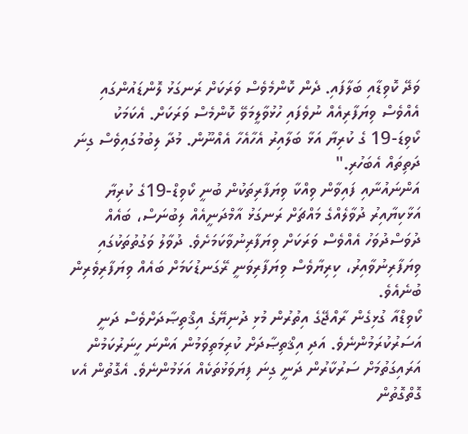ވަދޭ ކޮވިޑާއި ބަލާފައި. ދެން ކޮންމެވެސް ވަރަކަށް ރަނގަޅު ލޮންޑައުންގައި އެއްވެސް ވިޔަފާރިއެއް ނުވެފައި ހުޅުވާލީމަވޭ ކޮންމެސް ވަރަކަށް. އެކަމަކު ކޯވިޑަ-19 ގެ ކުރިޔާ އަޅާ ބަލާއިރު އެހާއެހާ އެއްނޫން. މުދާ ލިބުމުގައިވެސް ގިނަ ދަތިތައް އެބަހުރި."
އަންނައުނާއި ފައިވާން ވިއްކާ ވިޔަފާރިތަކުން ބުނީ ކޯވިޑް-19ގެ ކުރިޔާ އަޅާކިޔާއިރު ދުވާލެއްގެ މައްޗަށް ރަނގަޅު އާމްދަނީއެއް ލިބުނަސް، ބައެއް ދުވަސްދުވަހު އެއްވެސް ވަރަކަށް ވިޔަފާރިނުވާކަމަށެވެ. ދުވާލު ވަގުތުތަކުގައި ވިޔަފާރިނުވާއިރު، ކިރިޔާވެސް ވިޔަފާރިވަނީ ރޭގަނޑުކަމަށް ބައެއް ވިޔަފާރިވެރިން ބުނެއެވެ.
ކޯވިޑްއާ ގުޅިގެން ރާއްޖޭގެ އިތުރުން މުޅި ދުނިޔޭގެ އިޤްތިޞާދަށްވެސް ދަނީ އަސަރުކުރަމުންނެވެ. އަދި އިޤްތިޞާދަށް ކުރިމަތިވަމުން އަންނަ ހީނަރުކަމުން އަރައިގަތުމަށް ސަރުކާރުން ދަނީ ގިނަ ފިޔަވަޅުތަކެއް އަޅަމުންނެވެ. އެގޮތުން އެކ ގޮތްގޮތުން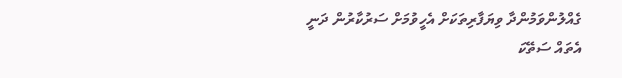ގެއްލުންވަމުންދާ ވިޔަފާރިތަކަށް އެހީވުމަށް ސަރުކާރުން ދަނީ އެތައް ސަތޭކަ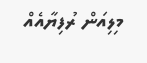މިލިއަން ރުފިޔާއެއް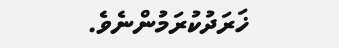ޚަރަދުކުރަމުންނެވެ.